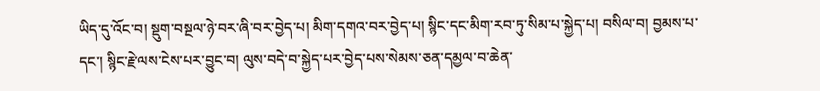ཡིད་དུ་འོང་བ། སྡུག་བསྔལ་ཉེ་བར་ཞི་བར་བྱེད་པ། མིག་དགའ་བར་བྱེད་པ། སྙིང་དང་མིག་རབ་ཏུ་སིམ་པ་སྐྱེད་པ། བསིལ་བ། བྱམས་པ་དང་། སྙིང་རྗེ་ལས་ངེས་པར་བྱུང་བ། ལུས་བདེ་བ་སྐྱེད་པར་བྱེད་པས་སེམས་ཅན་དམྱལ་བ་ཆེན་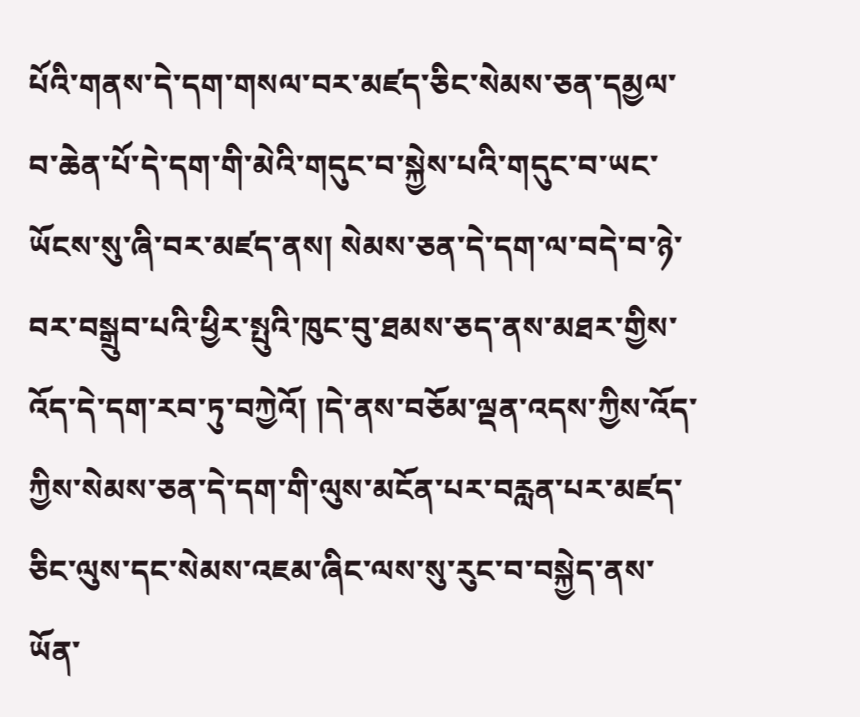པོའི་གནས་དེ་དག་གསལ་བར་མཛད་ཅིང་སེམས་ཅན་དམྱལ་བ་ཆེན་པོ་དེ་དག་གི་མེའི་གདུང་བ་སྐྱེས་པའི་གདུང་བ་ཡང་ཡོངས་སུ་ཞི་བར་མཛད་ནས། སེམས་ཅན་དེ་དག་ལ་བདེ་བ་ཉེ་བར་བསྒྲུབ་པའི་ཕྱིར་སྤུའི་ཁུང་བུ་ཐམས་ཅད་ནས་མཐར་གྱིས་འོད་དེ་དག་རབ་ཏུ་བཀྱེའོ། །དེ་ནས་བཅོམ་ལྡན་འདས་ཀྱིས་འོད་ཀྱིས་སེམས་ཅན་དེ་དག་གི་ལུས་མངོན་པར་བརླན་པར་མཛད་ཅིང་ལུས་དང་སེམས་འཇམ་ཞིང་ལས་སུ་རུང་བ་བསྐྱེད་ནས་ཡོན་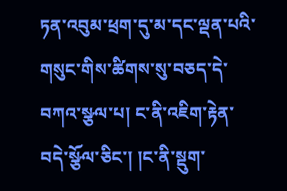ཏན་འབུམ་ཕྲག་དུ་མ་དང་ལྡན་པའི་གསུང་གིས་ཚིགས་སུ་བཅད་དེ་བཀའ་སྩལ་པ། ང་ནི་འཇིག་རྟེན་བདེ་སྩོལ་ཅིང་། །ང་ནི་སྡུག་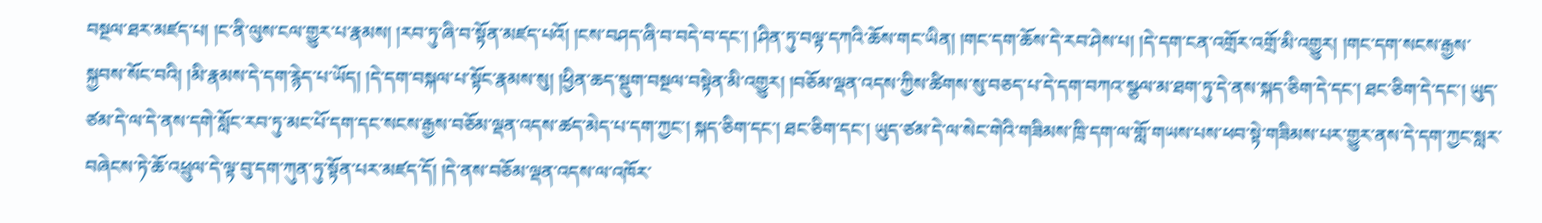བསྔལ་ཐར་མཛད་པ། །ང་ནི་ལུས་ངལ་གྱུར་པ་རྣམས། །རབ་ཏུ་ཞི་བ་སྟོན་མཛད་པའོ། །ངས་བཤད་ཞི་བ་བདེ་བ་དང་། །ཤིན་ཏུ་བལྟ་དཀའི་ཆོས་གང་ཡིན། །གང་དག་ཆོས་དེ་རབ་ཤེས་པ། །དེ་དག་ངན་འགྲོར་འགྲོ་མི་འགྱུར། །གང་དག་སངས་རྒྱས་སྐྱབས་སོང་བའི། །མི་རྣམས་དེ་དག་རྙེད་པ་ཡོད། །དེ་དག་བསྐལ་པ་སྟོང་རྣམས་སུ། །ཕྱིན་ཆད་སྡུག་བསྔལ་བསྟེན་མི་འགྱུར། །བཅོམ་ལྡན་འདས་ཀྱིས་ཚིགས་སུ་བཅད་པ་དེ་དག་བཀའ་སྩལ་མ་ཐག་ཏུ་དེ་ནས་སྐད་ཅིག་དེ་དང་། ཐང་ཅིག་དེ་དང་། ཡུད་ཙམ་དེ་ལ་དེ་ནས་དགེ་སློང་རབ་ཏུ་མང་པོ་དག་དང་སངས་རྒྱས་བཅོམ་ལྡན་འདས་ཚད་མེད་པ་དག་ཀྱང་། སྐད་ཅིག་དང་། ཐང་ཅིག་དང་། ཡུད་ཙམ་དེ་ལ་སེང་གེའི་གཟིམས་ཁྲི་དག་ལ་གློ་གཡས་པས་ཕབ་སྟེ་གཟིམས་པར་གྱུར་ནས་དེ་དག་ཀྱང་སླར་བཞེངས་ཏེ་ཆོ་འཕྲུལ་དེ་ལྟ་བུ་དག་ཀུན་ཏུ་སྟོན་པར་མཛད་དོ། །དེ་ནས་བཅོམ་ལྡན་འདས་ལ་འཁོར་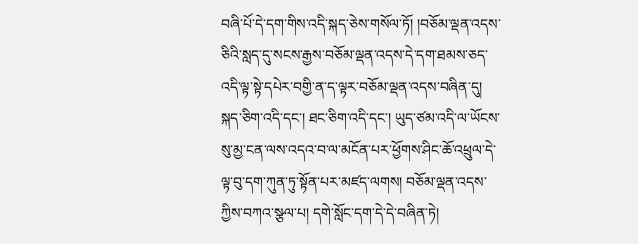བཞི་པོ་དེ་དག་གིས་འདི་སྐད་ཅེས་གསོལ་ཏོ། །བཅོམ་ལྡན་འདས་ཅིའི་སླད་དུ་སངས་རྒྱས་བཅོམ་ལྡན་འདས་དེ་དག་ཐམས་ཅད་འདི་ལྟ་སྟེ་དཔེར་བགྱི་ན་ད་ལྟར་བཅོམ་ལྡན་འདས་བཞིན་དུ། སྐད་ཅིག་འདི་དང་། ཐང་ཅིག་འདི་དང་། ཡུད་ཙམ་འདི་ལ་ཡོངས་སུ་མྱ་ངན་ལས་འདའ་བ་ལ་མངོན་པར་ཕྱོགས་ཤིང་ཆོ་འཕྲུལ་དེ་ལྟ་བུ་དག་ཀུན་ཏུ་སྟོན་པར་མཛད་ལགས། བཅོམ་ལྡན་འདས་ཀྱིས་བཀའ་སྩལ་པ། དགེ་སློང་དག་དེ་དེ་བཞིན་ཏེ།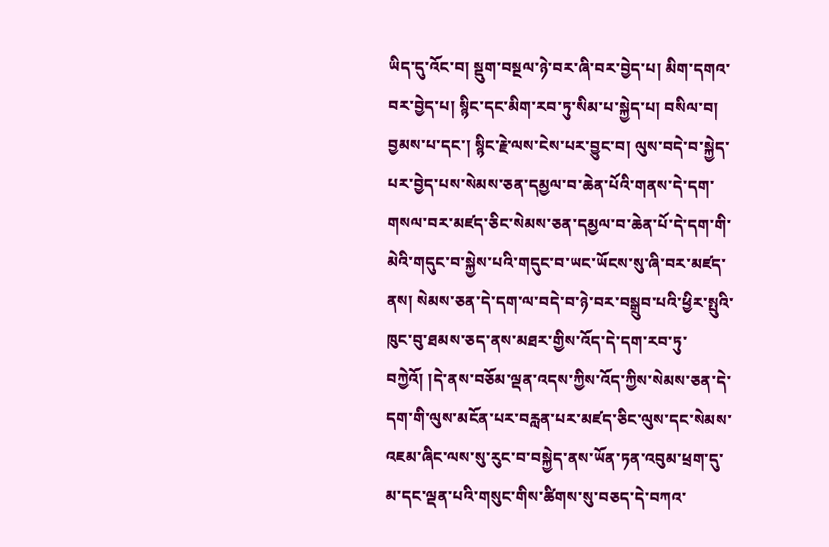ཡིད་དུ་འོང་བ། སྡུག་བསྔལ་ཉེ་བར་ཞི་བར་བྱེད་པ། མིག་དགའ་བར་བྱེད་པ། སྙིང་དང་མིག་རབ་ཏུ་སིམ་པ་སྐྱེད་པ། བསིལ་བ། བྱམས་པ་དང་། སྙིང་རྗེ་ལས་ངེས་པར་བྱུང་བ། ལུས་བདེ་བ་སྐྱེད་པར་བྱེད་པས་སེམས་ཅན་དམྱལ་བ་ཆེན་པོའི་གནས་དེ་དག་གསལ་བར་མཛད་ཅིང་སེམས་ཅན་དམྱལ་བ་ཆེན་པོ་དེ་དག་གི་མེའི་གདུང་བ་སྐྱེས་པའི་གདུང་བ་ཡང་ཡོངས་སུ་ཞི་བར་མཛད་ནས། སེམས་ཅན་དེ་དག་ལ་བདེ་བ་ཉེ་བར་བསྒྲུབ་པའི་ཕྱིར་སྤུའི་ཁུང་བུ་ཐམས་ཅད་ནས་མཐར་གྱིས་འོད་དེ་དག་རབ་ཏུ་བཀྱེའོ། །དེ་ནས་བཅོམ་ལྡན་འདས་ཀྱིས་འོད་ཀྱིས་སེམས་ཅན་དེ་དག་གི་ལུས་མངོན་པར་བརླན་པར་མཛད་ཅིང་ལུས་དང་སེམས་འཇམ་ཞིང་ལས་སུ་རུང་བ་བསྐྱེད་ནས་ཡོན་ཏན་འབུམ་ཕྲག་དུ་མ་དང་ལྡན་པའི་གསུང་གིས་ཚིགས་སུ་བཅད་དེ་བཀའ་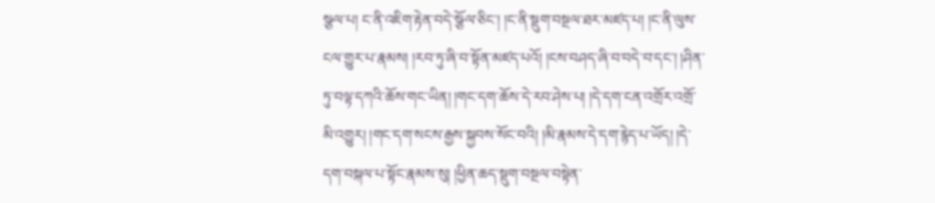སྩལ་པ། ང་ནི་འཇིག་རྟེན་བདེ་སྩོལ་ཅིང་། །ང་ནི་སྡུག་བསྔལ་ཐར་མཛད་པ། །ང་ནི་ལུས་ངལ་གྱུར་པ་རྣམས། །རབ་ཏུ་ཞི་བ་སྟོན་མཛད་པའོ། །ངས་བཤད་ཞི་བ་བདེ་བ་དང་། །ཤིན་ཏུ་བལྟ་དཀའི་ཆོས་གང་ཡིན། །གང་དག་ཆོས་དེ་རབ་ཤེས་པ། །དེ་དག་ངན་འགྲོར་འགྲོ་མི་འགྱུར། །གང་དག་སངས་རྒྱས་སྐྱབས་སོང་བའི། །མི་རྣམས་དེ་དག་རྙེད་པ་ཡོད། །དེ་དག་བསྐལ་པ་སྟོང་རྣམས་སུ། །ཕྱིན་ཆད་སྡུག་བསྔལ་བསྟེན་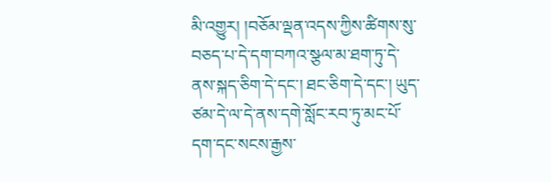མི་འགྱུར། །བཅོམ་ལྡན་འདས་ཀྱིས་ཚིགས་སུ་བཅད་པ་དེ་དག་བཀའ་སྩལ་མ་ཐག་ཏུ་དེ་ནས་སྐད་ཅིག་དེ་དང་། ཐང་ཅིག་དེ་དང་། ཡུད་ཙམ་དེ་ལ་དེ་ནས་དགེ་སློང་རབ་ཏུ་མང་པོ་དག་དང་སངས་རྒྱས་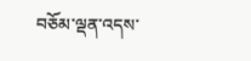བཅོམ་ལྡན་འདས་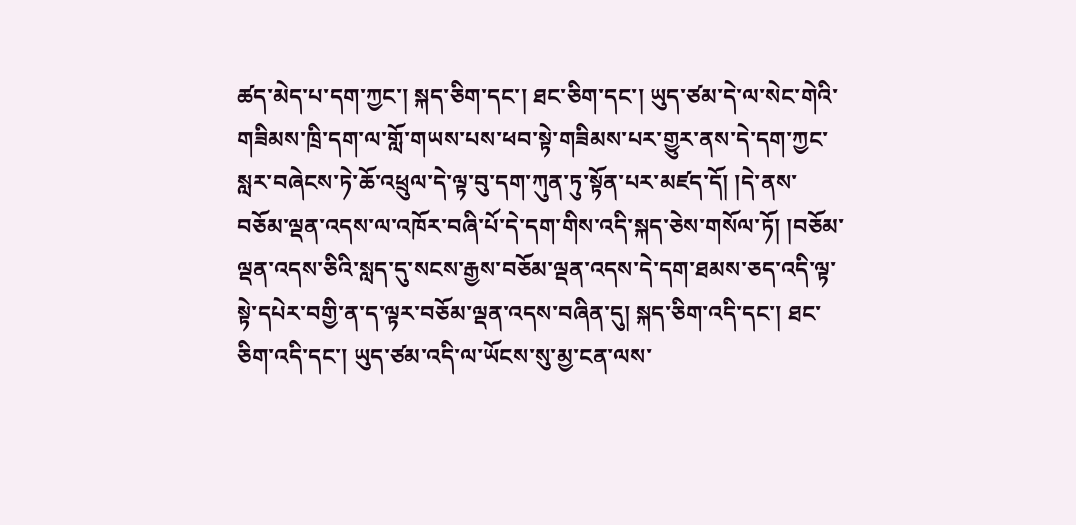ཚད་མེད་པ་དག་ཀྱང་། སྐད་ཅིག་དང་། ཐང་ཅིག་དང་། ཡུད་ཙམ་དེ་ལ་སེང་གེའི་གཟིམས་ཁྲི་དག་ལ་གློ་གཡས་པས་ཕབ་སྟེ་གཟིམས་པར་གྱུར་ནས་དེ་དག་ཀྱང་སླར་བཞེངས་ཏེ་ཆོ་འཕྲུལ་དེ་ལྟ་བུ་དག་ཀུན་ཏུ་སྟོན་པར་མཛད་དོ། །དེ་ནས་བཅོམ་ལྡན་འདས་ལ་འཁོར་བཞི་པོ་དེ་དག་གིས་འདི་སྐད་ཅེས་གསོལ་ཏོ། །བཅོམ་ལྡན་འདས་ཅིའི་སླད་དུ་སངས་རྒྱས་བཅོམ་ལྡན་འདས་དེ་དག་ཐམས་ཅད་འདི་ལྟ་སྟེ་དཔེར་བགྱི་ན་ད་ལྟར་བཅོམ་ལྡན་འདས་བཞིན་དུ། སྐད་ཅིག་འདི་དང་། ཐང་ཅིག་འདི་དང་། ཡུད་ཙམ་འདི་ལ་ཡོངས་སུ་མྱ་ངན་ལས་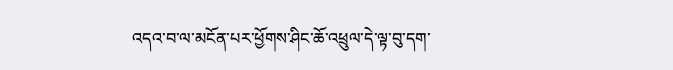འདའ་བ་ལ་མངོན་པར་ཕྱོགས་ཤིང་ཆོ་འཕྲུལ་དེ་ལྟ་བུ་དག་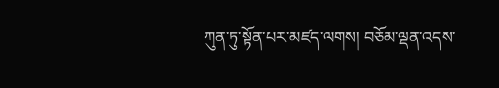ཀུན་ཏུ་སྟོན་པར་མཛད་ལགས། བཅོམ་ལྡན་འདས་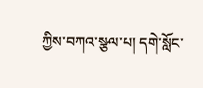ཀྱིས་བཀའ་སྩལ་པ། དགེ་སློང་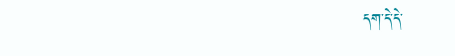དག་དེ་དེ་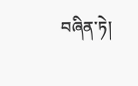བཞིན་ཏེ།